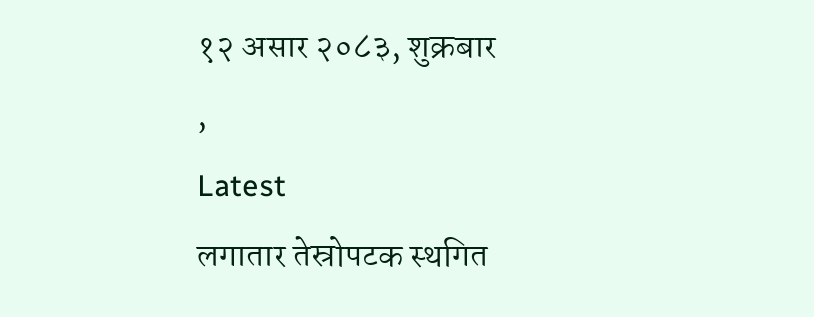१२ असार २०८३, शुक्रबार
,
Latest
लगातार तेस्रोपटक स्थगित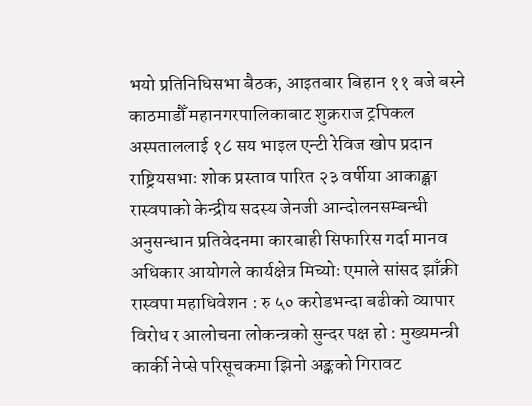भयो प्रतिनिधिसभा बैठक, आइतबार बिहान ११ बजे बस्ने काठमाडौँ महानगरपालिकाबाट शुक्रराज ट्रपिकल अस्पताललाई १८ सय भाइल एन्टी रेविज खोप प्रदान राष्ट्रियसभाः शोक प्रस्ताव पारित २३ वर्षीया आकाङ्क्षा रास्वपाको केन्द्रीय सदस्य जेनजी आन्दोलनसम्बन्धी अनुसन्धान प्रतिवेदनमा कारबाही सिफारिस गर्दा मानव अधिकार आयोगले कार्यक्षेत्र मिच्योः एमाले सांसद झाँक्री रास्वपा महाधिवेशन : रु ५० करोडभन्दा बढीको व्यापार विरोध र आलोचना लोकन्त्रको सुन्दर पक्ष हो : मुख्यमन्त्री कार्की नेप्से परिसूचकमा झिनो अङ्कको गिरावट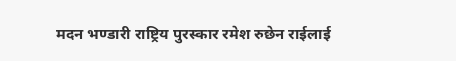मदन भण्डारी राष्ट्रिय पुरस्कार रमेश रुछेन राईलाई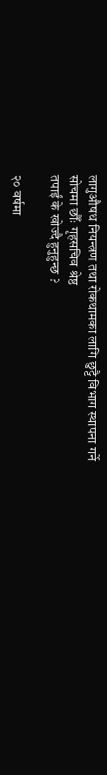लागुऔषध नियन्त्रण तथा रोकथामका लागि छुट्टै विभाग स्थापना गर्ने सोचमा छौँः गृहसचिव श्रेष्ठ
तपाईं के खोज्दै हुनुहुन्छ ?

२० वर्षमा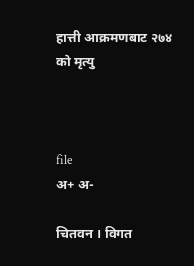हात्ती आक्रमणबाट २७४ को मृत्यु



file
अ+ अ-

चितवन । विगत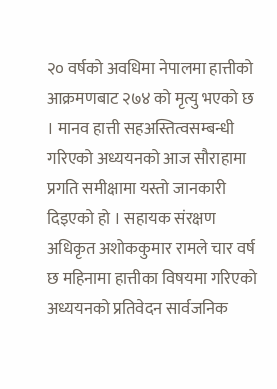२० वर्षको अवधिमा नेपालमा हात्तीको आक्रमणबाट २७४ को मृत्यु भएको छ । मानव हात्ती सहअस्तित्वसम्बन्धी गरिएको अध्ययनको आज सौराहामा प्रगति समीक्षामा यस्तो जानकारी दिइएको हो । सहायक संरक्षण अधिकृत अशोककुमार रामले चार वर्ष छ महिनामा हात्तीका विषयमा गरिएको अध्ययनको प्रतिवेदन सार्वजनिक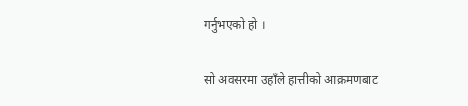गर्नुभएको हो ।

सो अवसरमा उहाँले हात्तीको आक्रमणबाट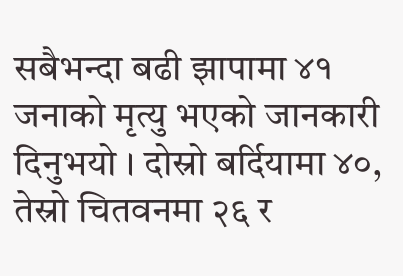सबैभन्दा बढी झापामा ४१ जनाको मृत्यु भएको जानकारी दिनुभयो । दोस्रो बर्दियामा ४०, तेस्रो चितवनमा २६ र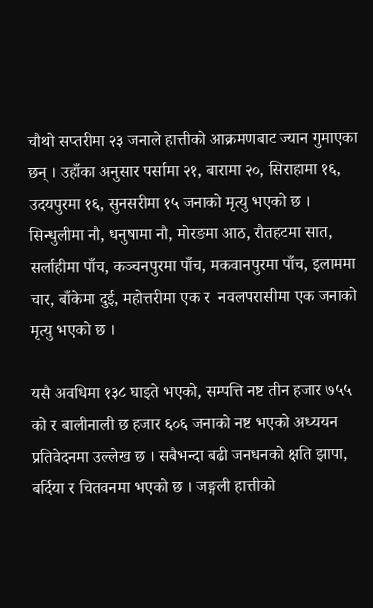चौथो सप्तरीमा २३ जनाले हात्तीको आक्रमणबाट ज्यान गुमाएका छन् । उहाँका अनुसार पर्सामा २१, बारामा २०, सिराहामा १६, उदयपुरमा १६, सुनसरीमा १५ जनाको मृत्यु भएको छ । सिन्धुलीमा नौ, धनुषामा नौ, मोरङमा आठ, रौतहटमा सात, सर्लाहीमा पाँच, कञ्चनपुरमा पाँच, मकवानपुरमा पाँच, इलाममा चार, बाँकेमा दुई, महोत्तरीमा एक र  नवलपरासीमा एक जनाको मृत्यु भएको छ ।

यसै अवधिमा १३८ घाइते भएको, सम्पत्ति नष्ट तीन हजार ७५५ को र बालीनाली छ हजार ६०६ जनाको नष्ट भएको अध्ययन प्रतिवेदनमा उल्लेख छ । सबैभन्दा बढी जनधनको क्षति झापा, बर्दिया र चितवनमा भएको छ । जङ्गली हात्तीको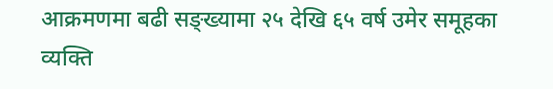आक्रमणमा बढी सङ्ख्यामा २५ देखि ६५ वर्ष उमेर समूहका व्यक्ति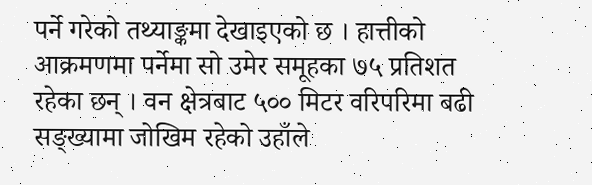पर्ने गरेको तथ्याङ्कमा देखाइएको छ । हात्तीको आक्रमणमा पर्नेमा सो उमेर समूहका ७५ प्रतिशत रहेका छन् । वन क्षेत्रबाट ५०० मिटर वरिपरिमा बढी सङ्ख्यामा जोखिम रहेको उहाँले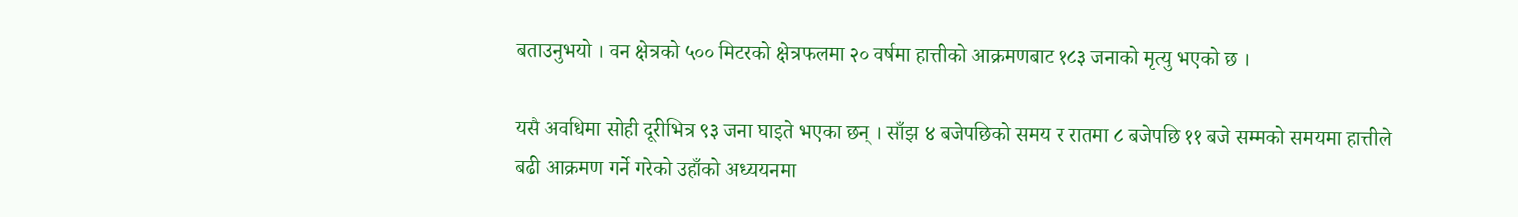बताउनुभयो । वन क्षेत्रको ५०० मिटरको क्षेत्रफलमा २० वर्षमा हात्तीको आक्रमणबाट १८३ जनाको मृत्यु भएको छ ।

यसै अवधिमा सोही दूरीभित्र ९३ जना घाइते भएका छन् । साँझ ४ बजेपछिको समय र रातमा ८ बजेपछि ११ बजे सम्मको समयमा हात्तीले बढी आक्रमण गर्ने गरेको उहाँको अध्ययनमा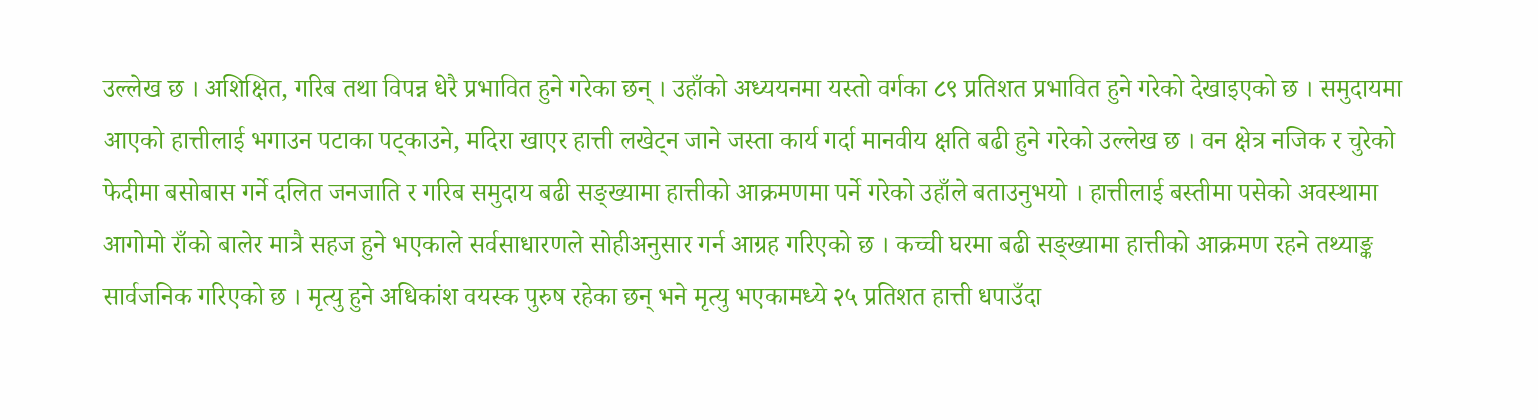उल्लेख छ । अशिक्षित, गरिब तथा विपन्न धेरै प्रभावित हुने गरेका छन् । उहाँको अध्ययनमा यस्तो वर्गका ८९ प्रतिशत प्रभावित हुने गरेको देखाइएको छ । समुदायमा आएको हात्तीलाई भगाउन पटाका पट्काउने, मदिरा खाएर हात्ती लखेट्न जाने जस्ता कार्य गर्दा मानवीय क्षति बढी हुने गरेको उल्लेख छ । वन क्षेत्र नजिक र चुरेको फेदीमा बसोबास गर्ने दलित जनजाति र गरिब समुदाय बढी सङ्ख्यामा हात्तीको आक्रमणमा पर्ने गरेको उहाँले बताउनुभयो । हात्तीलाई बस्तीमा पसेको अवस्थामा आगोमो राँको बालेर मात्रै सहज हुने भएकाले सर्वसाधारणले सोहीअनुसार गर्न आग्रह गरिएको छ । कच्ची घरमा बढी सङ्ख्यामा हात्तीको आक्रमण रहने तथ्याङ्क सार्वजनिक गरिएको छ । मृत्यु हुने अधिकांश वयस्क पुरुष रहेका छन् भने मृत्यु भएकामध्ये २५ प्रतिशत हात्ती धपाउँदा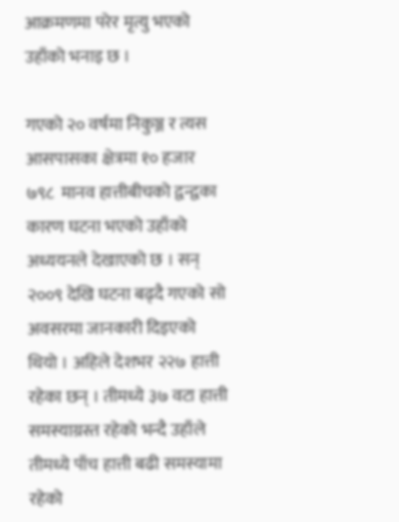आक्रमणमा परेर मृत्यु भएको उहाँको भनाइ छ ।

गएको २० वर्षमा निकुञ्ज र त्यस आसपासका क्षेत्रमा १० हजार ७९८  मानव हात्तीबीचको द्वन्द्वका कारण घटना भएको उहाँको अध्ययनले देखाएको छ । सन् २००९ देखि घटना बढ्दै गएको सो अवसरमा जानकारी दिइएको थियो । अहिले देशभर २२७ हात्ती रहेका छन् । तीमध्ये ३७ वटा हात्ती समस्याग्रस्त रहेको भन्दै उहाँले तीमध्ये पाँच हात्ती बढी समस्यामा रहेको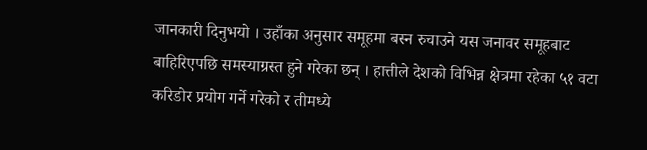जानकारी दिनुभयो । उहाँका अनुसार समूहमा बस्न रुचाउने यस जनावर समूहबाट बाहिरिएपछि समस्याग्रस्त हुने गरेका छन् । हात्तीले देशको विभिन्न क्षेत्रमा रहेका ५१ वटा करिडोर प्रयोग गर्ने गरेको र तीमध्ये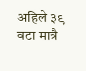अहिले ३९ वटा मात्रै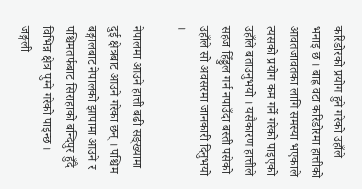करिडोरको प्रयोग हुने गरेको उहाँले भनाइ छ । बाह्र वटा करिडोरमा हात्तीको आवतजावतका लागि समस्या भएकाले त्यसको प्रयोग कम गर्ने गरेको पाइएको उहाँले बताउनुभयो । यसैकारण हात्तीले सहज हिँड्डुल गर्न नपाउँदा बस्ती पसेको उहाँले सो अवसरमा जानकारी दिनुभयो ।

नेपालमा आउने हात्ती बढी सङ्ख्यामा दुई क्षेत्रबाट आउने गरेका छन् । पश्चिम बङ्गालबाट नेपालको झापामा आउने र पश्चिमतर्फबाट सिराहाको बन्दिपुर हुँदै विभिन्न क्षेत्र पुग्ने गरेको पाइन्छ । जङ्गली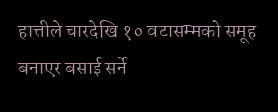हात्तीले चारदेखि १० वटासम्मको समूह बनाएर बसाई सर्ने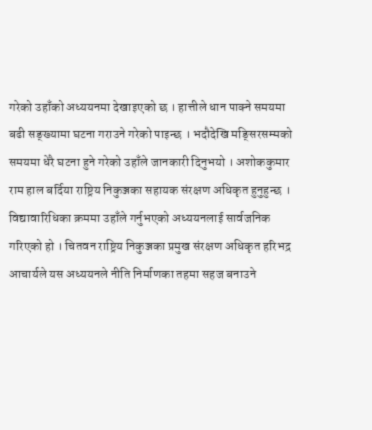गरेको उहाँको अध्ययनमा देखाइएको छ । हात्तीले धान पाक्ने समयमा बढी सङ्ख्यामा घटना गराउने गरेको पाइन्छ । भदौदेखि मङ्सिरसम्मको समयमा धेरै घटना हुने गरेको उहाँले जानकारी दिनुभयो । अशोककुमार राम हाल बर्दिया राष्ट्रिय निकुञ्जका सहायक संरक्षण अधिकृत हुनुहुन्छ । विद्यावारिधिका क्रममा उहाँले गर्नुभएको अध्ययनलाई सार्वजनिक गरिएको हो । चितवन राष्ट्रिय निकुञ्जका प्रमुख संरक्षण अधिकृत हरिभद्र आचार्यले यस अध्ययनले नीति निर्माणका तहमा सहज बनाउने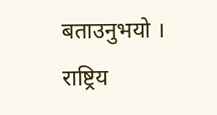बताउनुभयो । राष्ट्रिय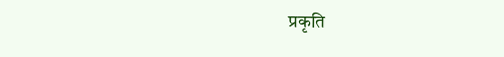प्रकृति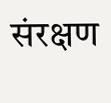संरक्षण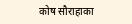कोष सौराहाका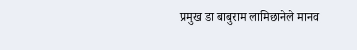प्रमुख डा बाबुराम लामिछानेले मानव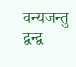वन्यजन्तु द्वन्द्व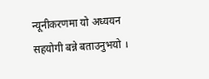न्यूनीकरणमा यो अध्ययन सहयोगी बन्ने बताउनुभयो ।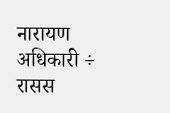नारायण अधिकारी ÷ रासस